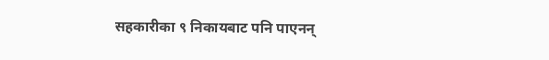सहकारीका ९ निकायबाट पनि पाएनन्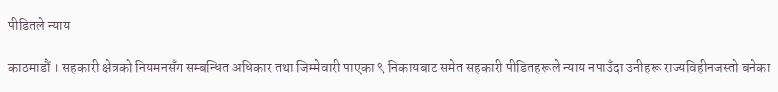पीडितले न्याय

काठमाडौं । सहकारी क्षेत्रको नियमनसँग सम्बन्धित अधिकार तथा जिम्मेवारी पाएका ९ निकायबाट समेत सहकारी पीडितहरूले न्याय नपाउँदा उनीहरू राज्यविहीनजस्तो बनेका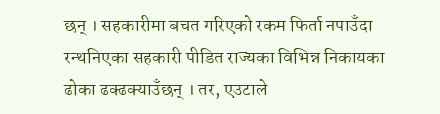छन् । सहकारीमा बचत गरिएको रकम फिर्ता नपाउँदा रन्थनिएका सहकारी पीडित राज्यका विभिन्न निकायका ढोका ढक्ढक्याउँछन् । तर, एउटाले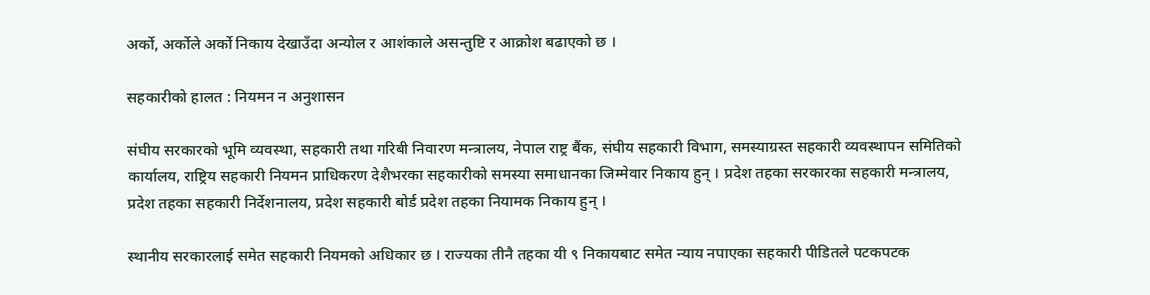अर्को, अर्कोले अर्को निकाय देखाउँदा अन्योल र आशंकाले असन्तुष्टि र आक्रोश बढाएको छ ।

सहकारीको हालत : नियमन न अनुशासन

संघीय सरकारको भूमि व्यवस्था, सहकारी तथा गरिबी निवारण मन्त्रालय, नेपाल राष्ट्र बैंक, संघीय सहकारी विभाग, समस्याग्रस्त सहकारी व्यवस्थापन समितिको कार्यालय, राष्ट्रिय सहकारी नियमन प्राधिकरण देशैभरका सहकारीको समस्या समाधानका जिम्मेवार निकाय हुन् । प्रदेश तहका सरकारका सहकारी मन्त्रालय, प्रदेश तहका सहकारी निर्देशनालय, प्रदेश सहकारी बोर्ड प्रदेश तहका नियामक निकाय हुन् ।

स्थानीय सरकारलाई समेत सहकारी नियमको अधिकार छ । राज्यका तीनै तहका यी ९ निकायबाट समेत न्याय नपाएका सहकारी पीडितले पटकपटक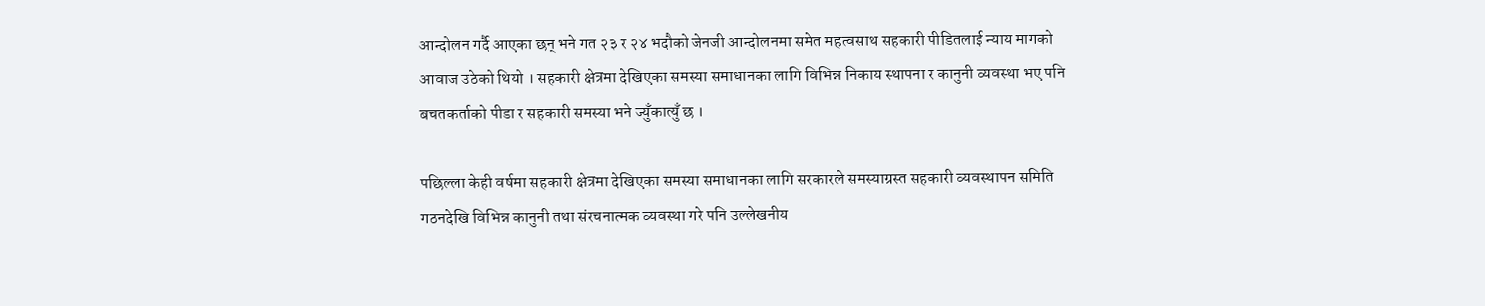आन्दोलन गर्दै आएका छन् भने गत २३ र २४ भदौको जेनजी आन्दोलनमा समेत महत्वसाथ सहकारी पीडितलाई न्याय मागको आवाज उठेको थियो । सहकारी क्षेत्रमा देखिएका समस्या समाधानका लागि विभिन्न निकाय स्थापना र कानुनी व्यवस्था भए पनि बचतकर्ताको पीडा र सहकारी समस्या भने ज्युँकात्युँ छ ।

पछिल्ला केही वर्षमा सहकारी क्षेत्रमा देखिएका समस्या समाधानका लागि सरकारले समस्याग्रस्त सहकारी व्यवस्थापन समिति गठनदेखि विभिन्न कानुनी तथा संरचनात्मक व्यवस्था गरे पनि उल्लेखनीय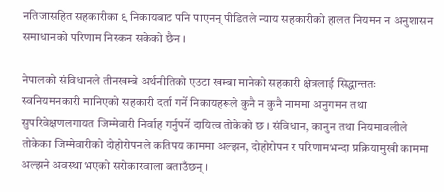नतिजासहित सहकारीका ९ निकायबाट पनि पाएनन् पीडितले न्याय सहकारीको हालत नियमन न अनुशासन समाधानको परिणाम निस्कन सकेको छैन ।

नेपालको संविधानले तीनखम्बे अर्थनीतिको एउटा खम्बा मानेको सहकारी क्षेत्रलाई सिद्धान्ततः स्वनियमनकारी मानिएको सहकारी दर्ता गर्ने निकायहरूले कुनै न कुनै नाममा अनुगमन तथा सुपरिवेक्षणलगायत जिम्मेवारी निर्वाह गर्नुपर्ने दायित्व तोकेको छ । संविधान, कानुन तथा नियमावलीले तोकेका जिम्मेवारीको दोहोरोपनले कतिपय काममा अल्झन, दोहोरोपन र परिणामभन्दा प्रक्रियामुखी काममा अल्झने अवस्था भएको सरोकारवाला बताउँछन् ।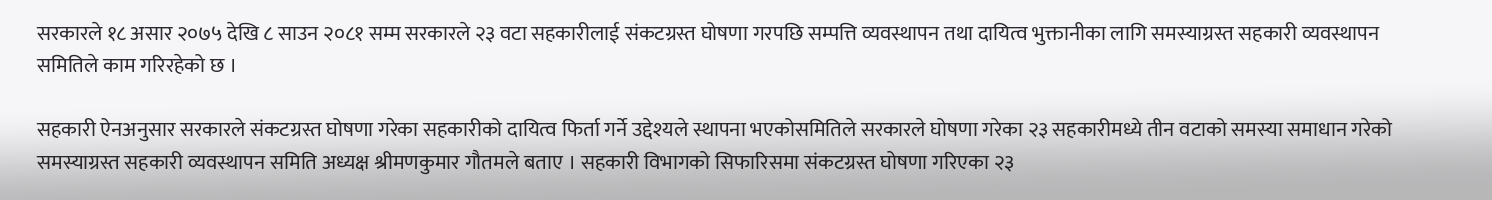सरकारले १८ असार २०७५ देखि ८ साउन २०८१ सम्म सरकारले २३ वटा सहकारीलाई संकटग्रस्त घोषणा गरपछि सम्पत्ति व्यवस्थापन तथा दायित्व भुक्तानीका लागि समस्याग्रस्त सहकारी व्यवस्थापन समितिले काम गरिरहेको छ ।

सहकारी ऐनअनुसार सरकारले संकटग्रस्त घोषणा गरेका सहकारीको दायित्व फिर्ता गर्ने उद्देश्यले स्थापना भएकोसमितिले सरकारले घोषणा गरेका २३ सहकारीमध्ये तीन वटाको समस्या समाधान गरेको समस्याग्रस्त सहकारी व्यवस्थापन समिति अध्यक्ष श्रीमणकुमार गौतमले बताए । सहकारी विभागको सिफारिसमा संकटग्रस्त घोषणा गरिएका २३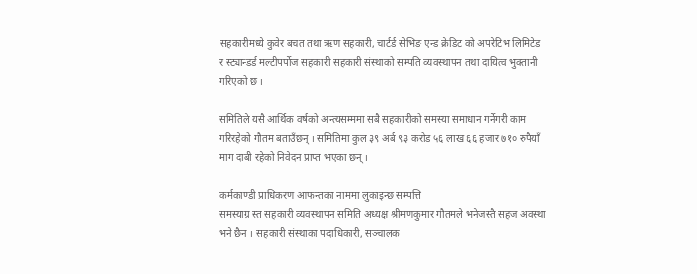सहकारीमध्ये कुवेर बचत तथा ऋण सहकारी, चार्टर्ड सेभिङ एन्ड क्रेडिट को अपरेटिभ लिमिटेड र स्ट्यान्डर्ड मल्टीपर्पोज सहकारी सहकारी संस्थाको सम्पति व्यवस्थापन तथा दायित्व भुक्तानी गरिएको छ ।

समितिले यसै आर्थिक वर्षको अन्त्यसम्ममा सबै सहकारीको समस्या समाधान गर्नेगरी काम गरिरहेको गौतम बताउँछन् । समितिमा कुल ३९ अर्ब ९३ करोड ५६ लाख ६६ हजार ७१० रुपैयाँ माग दाबी रहेको निवेदन प्राप्त भएका छन् ।

कर्मकाण्डी प्राधिकरण आफन्तका नाममा लुकाइन्छ सम्पत्ति
समस्याग्र स्त सहकारी व्यवस्थापन समिति अध्यक्ष श्रीमणकुमार गौतमले भनेजस्तै सहज अवस्था भने छैन । सहकारी संस्थाका पदाधिकारी, सञ्चालक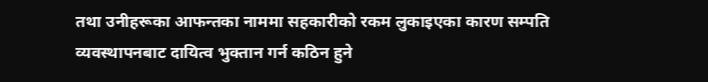तथा उनीहरूका आफन्तका नाममा सहकारीको रकम लुकाइएका कारण सम्पति व्यवस्थापनबाट दायित्व भुक्तान गर्न कठिन हुने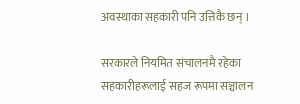अवस्थाका सहकारी पनि उत्तिकै छन् ।

सरकारले नियमित संचालनमै रहेका सहकारीहरूलाई सहज रूपमा सञ्चालन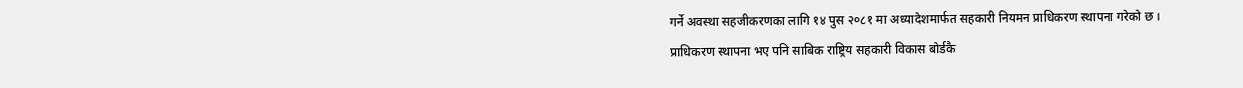गर्ने अवस्था सहजीकरणका लागि १४ पुस २०८१ मा अध्यादेशमार्फत सहकारी नियमन प्राधिकरण स्थापना गरेको छ । प्राधिकरण स्थापना भए पनि साबिक राष्ट्रिय सहकारी विकास बोर्डकै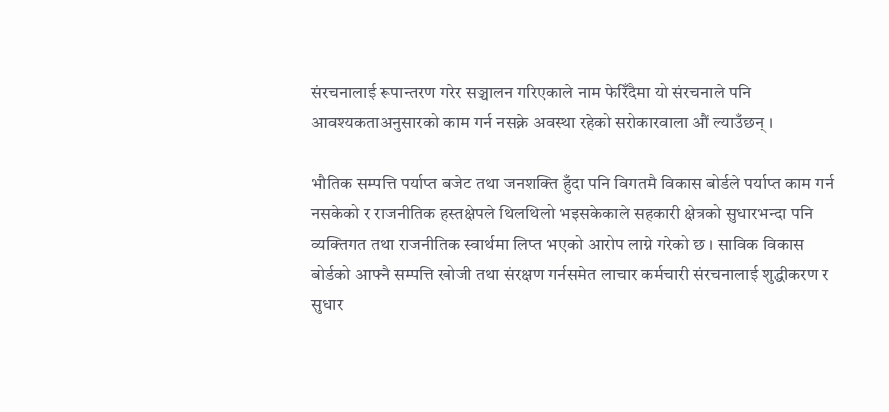संरचनालाई रूपान्तरण गरेर सञ्चालन गरिएकाले नाम फेरिँदैमा यो संरचनाले पनि आवश्यकताअनुसारको काम गर्न नसक्ने अवस्था रहेको सरोकारवाला औं ल्याउँछन् ।

भौतिक सम्पत्ति पर्याप्त बजेट तथा जनशक्ति हुँदा पनि विगतमै विकास बोर्डले पर्याप्त काम गर्न नसकेको र राजनीतिक हस्तक्षेपले थिलथिलो भइसकेकाले सहकारी क्षेत्रको सुधारभन्दा पनि व्यक्तिगत तथा राजनीतिक स्वार्थमा लिप्त भएको आरोप लाग्ने गरेको छ । साविक विकास बोर्डको आफ्नै सम्पत्ति खोजी तथा संरक्षण गर्नसमेत लाचार कर्मचारी संरचनालाई शुद्धीकरण र सुधार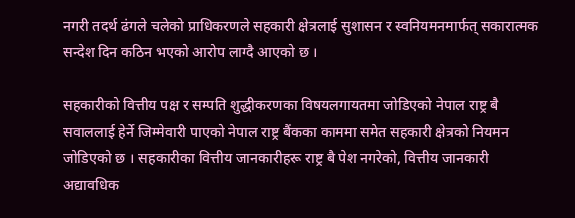नगरी तदर्थ ढंगले चलेको प्राधिकरणले सहकारी क्षेत्रलाई सुशासन र स्वनियमनमार्फत् सकारात्मक सन्देश दिन कठिन भएको आरोप लाग्दै आएको छ ।

सहकारीको वित्तीय पक्ष र सम्पति शुद्धीकरणका विषयलगायतमा जोडिएको नेपाल राष्ट्र बै सवाललाई हेर्ने जिम्मेवारी पाएको नेपाल राष्ट्र बैंकका काममा समेत सहकारी क्षेत्रको नियमन जोडिएको छ । सहकारीका वित्तीय जानकारीहरू राष्ट्र बै पेश नगरेको, वित्तीय जानकारी अद्यावधिक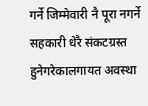गर्ने जिम्मेवारी नै पूरा नगर्ने सहकारी धेरै संकटग्रस्त हुनेगरेकालगायत अवस्था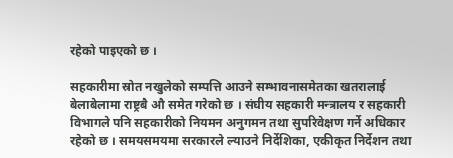रहेको पाइएको छ ।

सहकारीमा स्रोत नखुलेको सम्पत्ति आउने सम्भावनासमेतका खतरालाई बेलाबेलामा राष्ट्रबै औ समेत गरेको छ । संघीय सहकारी मन्त्रालय र सहकारी विभागले पनि सहकारीको नियमन अनुगमन तथा सुपरिवेक्षण गर्ने अधिकार रहेको छ । समयसमयमा सरकारले ल्याउने निर्देशिका, एकीकृत निर्देशन तथा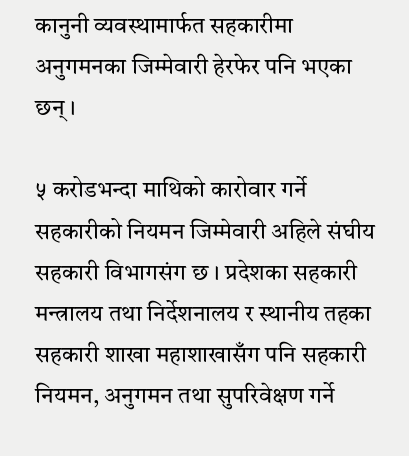कानुनी व्यवस्थामार्फत सहकारीमा अनुगमनका जिम्मेवारी हेरफेर पनि भएका छन् ।

५ करोडभन्दा माथिको कारोवार गर्ने सहकारीको नियमन जिम्मेवारी अहिले संघीय सहकारी विभागसंग छ । प्रदेशका सहकारी मन्त्रालय तथा निर्देशनालय र स्थानीय तहका सहकारी शाखा महाशाखासँग पनि सहकारी नियमन, अनुगमन तथा सुपरिवेक्षण गर्ने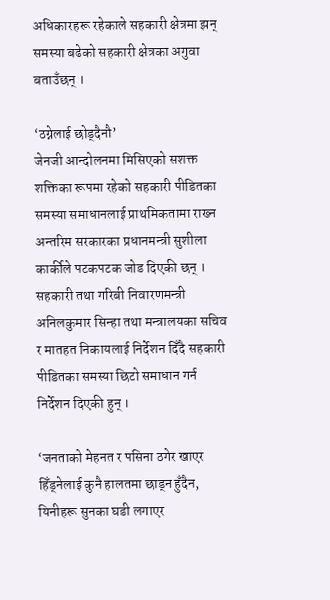अधिकारहरू रहेकाले सहकारी क्षेत्रमा झन् समस्या बढेको सहकारी क्षेत्रका अगुवा बताउँछन् ।

‘ठग्नेलाई छोड्दैनौ’
जेनजी आन्दोलनमा मिसिएको सशक्त शक्तिका रूपमा रहेको सहकारी पीडितका समस्या समाधानलाई प्राथमिकतामा राख्न अन्तरिम सरकारका प्रधानमन्त्री सुशीला कार्कीले पटकपटक जोड दिएकी छन् । सहकारी तथा गरिबी निवारणमन्त्री अनिलकुमार सिन्हा तथा मन्त्रालयका सचिव र मातहत निकायलाई निर्देशन दिँदै सहकारी पीडितका समस्या छिटो समाधान गर्न निर्देशन दिएकी हुन् ।

‘जनताको मेहनत र पसिना ठगेर खाएर हिँड्नेलाई कुनै हालतमा छाड्न हुँदैन, यिनीहरू सुनका घडी लगाएर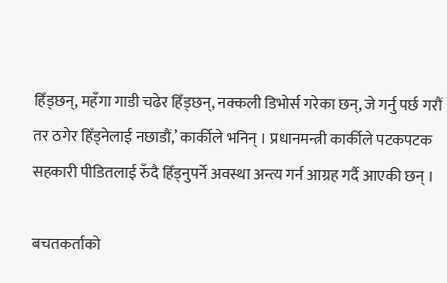हिँड्छन्, महँगा गाडी चढेर हिँड्छन्, नक्कली डिभोर्स गरेका छन्, जे गर्नु पर्छ गरौं तर ठगेर हिँड्नेलाई नछाडौं,’ कार्कीले भनिन् । प्रधानमन्त्री कार्कीले पटकपटक सहकारी पीडितलाई रुँदै हिँड्नुपर्ने अवस्था अन्त्य गर्न आग्रह गर्दै आएकी छन् ।

बचतकर्ताको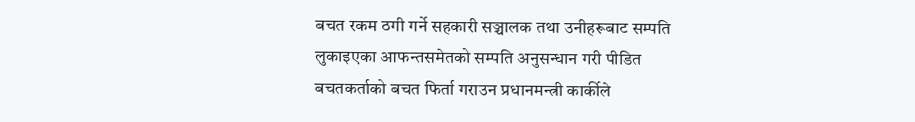बचत रकम ठगी गर्ने सहकारी सञ्चालक तथा उनीहरूबाट सम्पति लुकाइएका आफन्तसमेतको सम्पति अनुसन्धान गरी पीडित बचतकर्ताको बचत फिर्ता गराउन प्रधानमन्त्री कार्कीले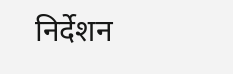निर्देशन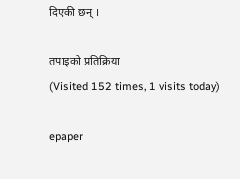दिएकी छन् ।

तपाइको प्रतिक्रिया
(Visited 152 times, 1 visits today)

epaper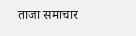ताजा समाचार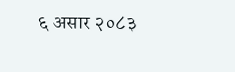६ असार २०८३